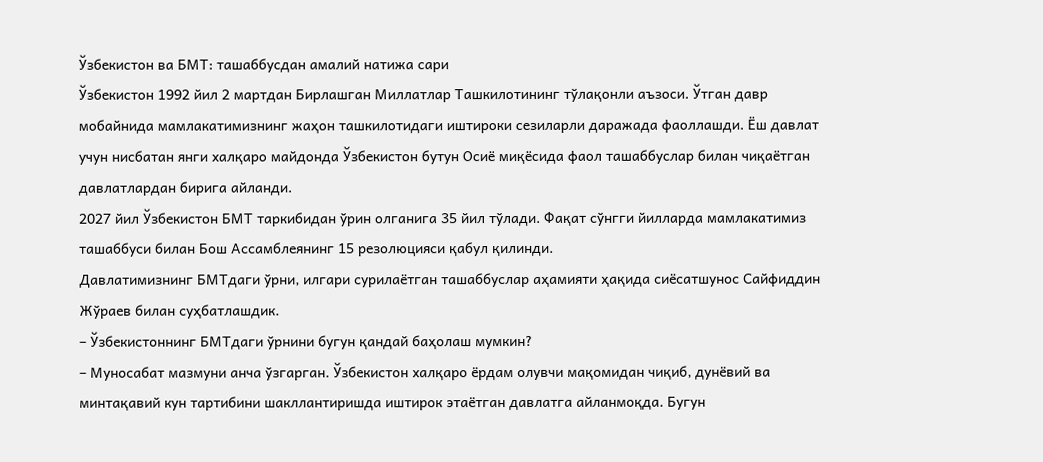Ўзбекистон ва БМТ: ташаббусдан амалий натижа сари
Ўзбекистон 1992 йил 2 мартдан Бирлашган Миллатлар Ташкилотининг тўлақонли аъзоси. Ўтган давр мобайнида мамлакатимизнинг жаҳон ташкилотидаги иштироки сезиларли даражада фаоллашди. Ёш давлат учун нисбатан янги халқаро майдонда Ўзбекистон бутун Осиё миқёсида фаол ташаббуслар билан чиқаётган давлатлардан бирига айланди.
2027 йил Ўзбекистон БМТ таркибидан ўрин олганига 35 йил тўлади. Фақат сўнгги йилларда мамлакатимиз ташаббуси билан Бош Ассамблеянинг 15 резолюцияси қабул қилинди.
Давлатимизнинг БМТдаги ўрни, илгари сурилаётган ташаббуслар аҳамияти ҳақида сиёсатшунос Сайфиддин Жўраев билан суҳбатлашдик.
– Ўзбекистоннинг БМТдаги ўрнини бугун қандай баҳолаш мумкин?
– Муносабат мазмуни анча ўзгарган. Ўзбекистон халқаро ёрдам олувчи мақомидан чиқиб, дунёвий ва минтақавий кун тартибини шакллантиришда иштирок этаётган давлатга айланмоқда. Бугун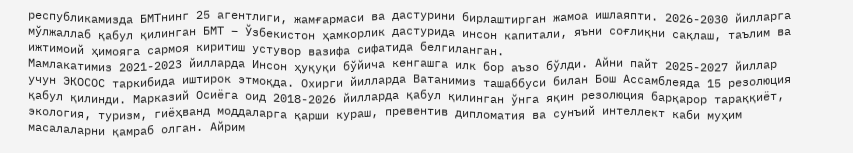республикамизда БМТнинг 25 агентлиги, жамғармаси ва дастурини бирлаштирган жамоа ишлаяпти. 2026-2030 йилларга мўлжаллаб қабул қилинган БМТ – Ўзбекистон ҳамкорлик дастурида инсон капитали, яъни соғлиқни сақлаш, таълим ва ижтимоий ҳимояга сармоя киритиш устувор вазифа сифатида белгиланган.
Мамлакатимиз 2021-2023 йилларда Инсон ҳуқуқи бўйича кенгашга илк бор аъзо бўлди. Айни пайт 2025-2027 йиллар учун ЭКОСОС таркибида иштирок этмоқда. Охирги йилларда Ватанимиз ташаббуси билан Бош Ассамблеяда 15 резолюция қабул қилинди. Марказий Осиёга оид 2018-2026 йилларда қабул қилинган ўнга яқин резолюция барқарор тараққиёт, экология, туризм, гиёҳванд моддаларга қарши кураш, превентив дипломатия ва сунъий интеллект каби муҳим масалаларни қамраб олган. Айрим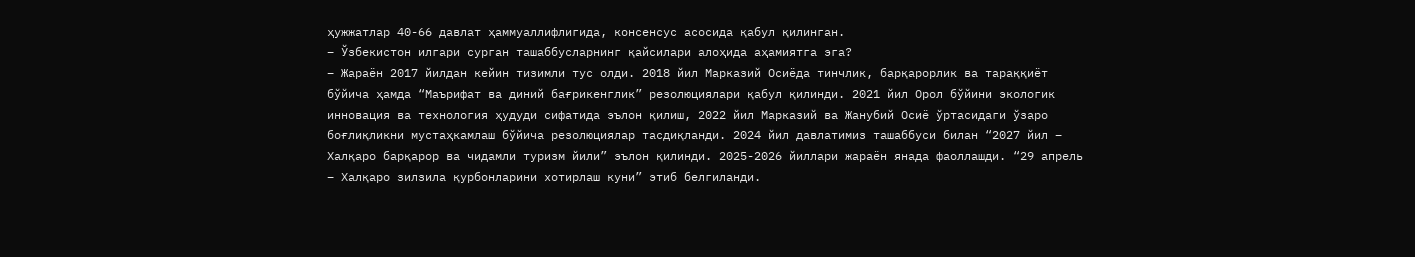ҳужжатлар 40-66 давлат ҳаммуаллифлигида, консенсус асосида қабул қилинган.
– Ўзбекистон илгари сурган ташаббусларнинг қайсилари алоҳида аҳамиятга эга?
– Жараён 2017 йилдан кейин тизимли тус олди. 2018 йил Марказий Осиёда тинчлик, барқарорлик ва тараққиёт бўйича ҳамда “Маърифат ва диний бағрикенглик” резолюциялари қабул қилинди. 2021 йил Орол бўйини экологик инновация ва технология ҳудуди сифатида эълон қилиш, 2022 йил Марказий ва Жанубий Осиё ўртасидаги ўзаро боғлиқликни мустаҳкамлаш бўйича резолюциялар тасдиқланди. 2024 йил давлатимиз ташаббуси билан “2027 йил – Халқаро барқарор ва чидамли туризм йили” эълон қилинди. 2025-2026 йиллари жараён янада фаоллашди. “29 апрель – Халқаро зилзила қурбонларини хотирлаш куни” этиб белгиланди.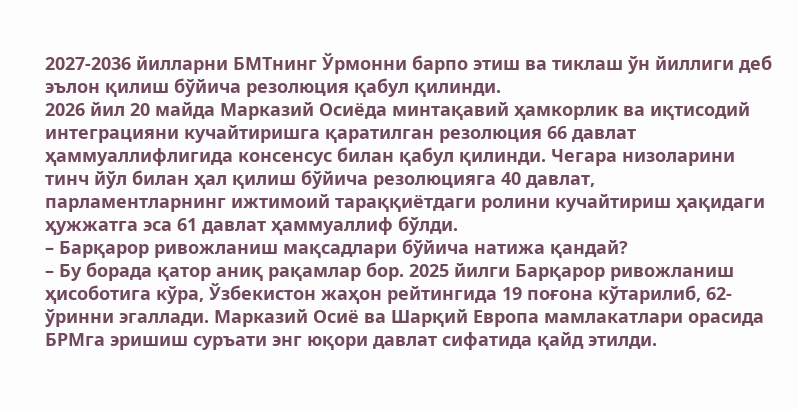2027-2036 йилларни БМТнинг Ўрмонни барпо этиш ва тиклаш ўн йиллиги деб эълон қилиш бўйича резолюция қабул қилинди.
2026 йил 20 майда Марказий Осиёда минтақавий ҳамкорлик ва иқтисодий интеграцияни кучайтиришга қаратилган резолюция 66 давлат ҳаммуаллифлигида консенсус билан қабул қилинди. Чегара низоларини тинч йўл билан ҳал қилиш бўйича резолюцияга 40 давлат, парламентларнинг ижтимоий тараққиётдаги ролини кучайтириш ҳақидаги ҳужжатга эса 61 давлат ҳаммуаллиф бўлди.
– Барқарор ривожланиш мақсадлари бўйича натижа қандай?
– Бу борада қатор аниқ рақамлар бор. 2025 йилги Барқарор ривожланиш ҳисоботига кўра, Ўзбекистон жаҳон рейтингида 19 поғона кўтарилиб, 62-ўринни эгаллади. Марказий Осиё ва Шарқий Европа мамлакатлари орасида БРМга эришиш суръати энг юқори давлат сифатида қайд этилди.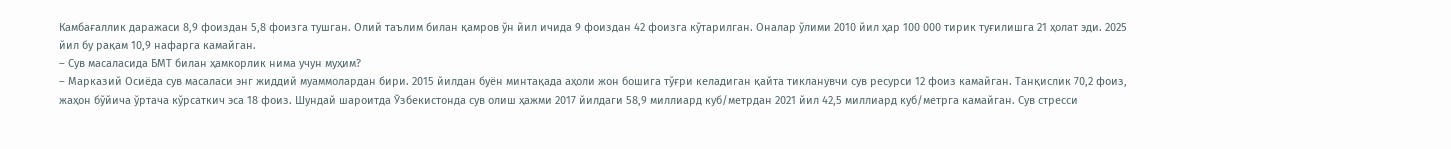Камбағаллик даражаси 8,9 фоиздан 5,8 фоизга тушган. Олий таълим билан қамров ўн йил ичида 9 фоиздан 42 фоизга кўтарилган. Оналар ўлими 2010 йил ҳар 100 000 тирик туғилишга 21 ҳолат эди. 2025 йил бу рақам 10,9 нафарга камайган.
– Сув масаласида БМТ билан ҳамкорлик нима учун муҳим?
– Марказий Осиёда сув масаласи энг жиддий муаммолардан бири. 2015 йилдан буён минтақада аҳоли жон бошига тўғри келадиган қайта тикланувчи сув ресурси 12 фоиз камайган. Танқислик 70,2 фоиз, жаҳон бўйича ўртача кўрсаткич эса 18 фоиз. Шундай шароитда Ўзбекистонда сув олиш ҳажми 2017 йилдаги 58,9 миллиард куб/метрдан 2021 йил 42,5 миллиард куб/метрга камайган. Сув стресси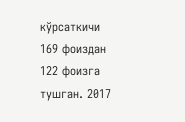кўрсаткичи 169 фоиздан 122 фоизга тушган. 2017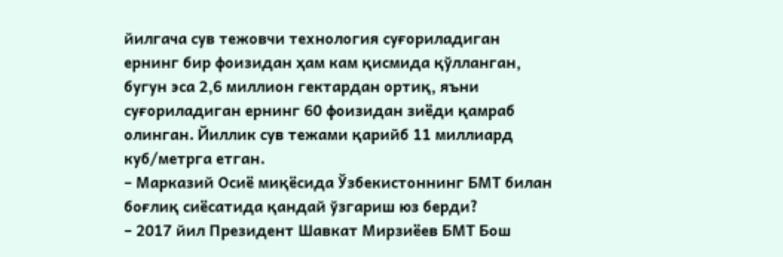йилгача сув тежовчи технология суғориладиган ернинг бир фоизидан ҳам кам қисмида қўлланган, бугун эса 2,6 миллион гектардан ортиқ, яъни суғориладиган ернинг 60 фоизидан зиёди қамраб олинган. Йиллик сув тежами қарийб 11 миллиард куб/метрга етган.
– Марказий Осиё миқёсида Ўзбекистоннинг БМТ билан боғлиқ сиёсатида қандай ўзгариш юз берди?
– 2017 йил Президент Шавкат Мирзиёев БМТ Бош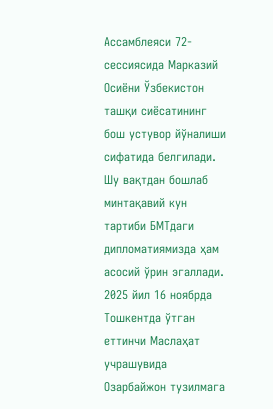Ассамблеяси 72-сессиясида Марказий Осиёни Ўзбекистон ташқи сиёсатининг бош устувор йўналиши сифатида белгилади. Шу вақтдан бошлаб минтақавий кун тартиби БМТдаги дипломатиямизда ҳам асосий ўрин эгаллади. 2025 йил 16 ноябрда Тошкентда ўтган еттинчи Маслаҳат учрашувида Озарбайжон тузилмага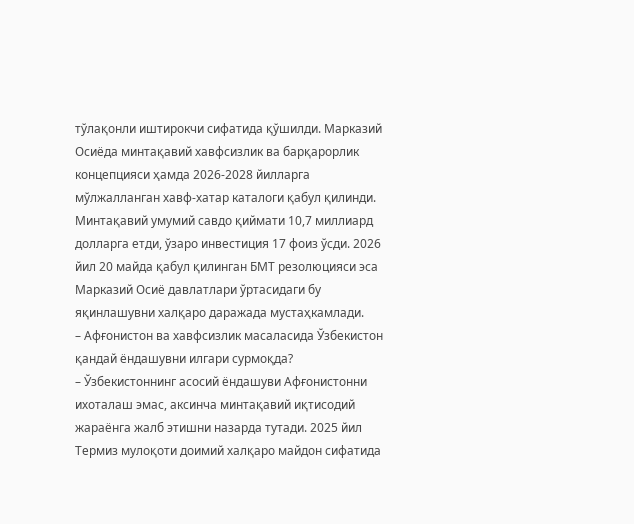тўлақонли иштирокчи сифатида қўшилди. Марказий Осиёда минтақавий хавфсизлик ва барқарорлик концепцияси ҳамда 2026-2028 йилларга мўлжалланган хавф-хатар каталоги қабул қилинди. Минтақавий умумий савдо қиймати 10,7 миллиард долларга етди, ўзаро инвестиция 17 фоиз ўсди. 2026 йил 20 майда қабул қилинган БМТ резолюцияси эса Марказий Осиё давлатлари ўртасидаги бу яқинлашувни халқаро даражада мустаҳкамлади.
– Афғонистон ва хавфсизлик масаласида Ўзбекистон қандай ёндашувни илгари сурмоқда?
– Ўзбекистоннинг асосий ёндашуви Афғонистонни ихоталаш эмас, аксинча минтақавий иқтисодий жараёнга жалб этишни назарда тутади. 2025 йил Термиз мулоқоти доимий халқаро майдон сифатида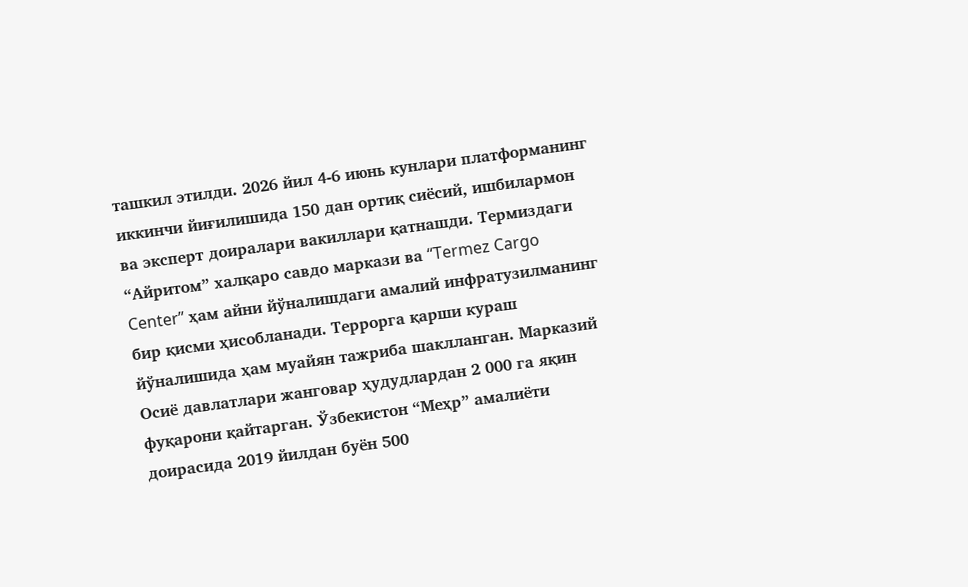ташкил этилди. 2026 йил 4-6 июнь кунлари платформанинг иккинчи йиғилишида 150 дан ортиқ сиёсий, ишбилармон ва эксперт доиралари вакиллари қатнашди. Термиздаги “Айритом” халқаро савдо маркази ва “Termez Cargo Center” ҳам айни йўналишдаги амалий инфратузилманинг бир қисми ҳисобланади. Террорга қарши кураш йўналишида ҳам муайян тажриба шаклланган. Марказий Осиё давлатлари жанговар ҳудудлардан 2 000 га яқин фуқарони қайтарган. Ўзбекистон “Меҳр” амалиёти доирасида 2019 йилдан буён 500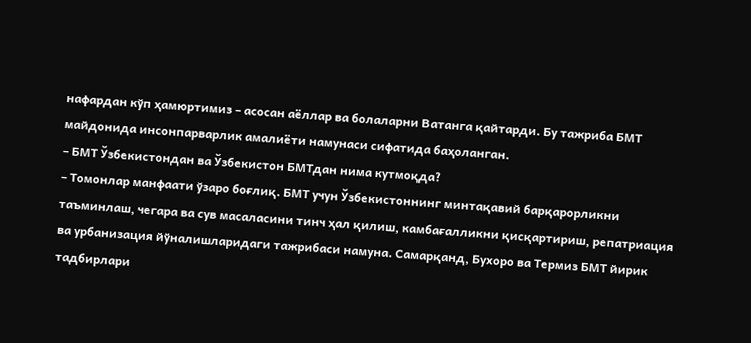нафардан кўп ҳамюртимиз – асосан аёллар ва болаларни Ватанга қайтарди. Бу тажриба БМТ майдонида инсонпарварлик амалиёти намунаси сифатида баҳоланган.
– БМТ Ўзбекистондан ва Ўзбекистон БМТдан нима кутмоқда?
– Томонлар манфаати ўзаро боғлиқ. БМТ учун Ўзбекистоннинг минтақавий барқарорликни таъминлаш, чегара ва сув масаласини тинч ҳал қилиш, камбағалликни қисқартириш, репатриация ва урбанизация йўналишларидаги тажрибаси намуна. Самарқанд, Бухоро ва Термиз БМТ йирик тадбирлари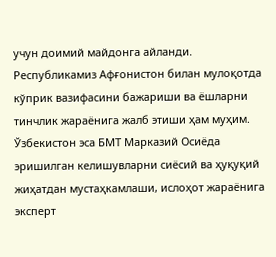учун доимий майдонга айланди. Республикамиз Афғонистон билан мулоқотда кўприк вазифасини бажариши ва ёшларни тинчлик жараёнига жалб этиши ҳам муҳим. Ўзбекистон эса БМТ Марказий Осиёда эришилган келишувларни сиёсий ва ҳуқуқий жиҳатдан мустаҳкамлаши, ислоҳот жараёнига эксперт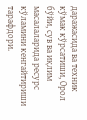даражасида ва техник кўмак кўрсатиши, Орол бўйи, сув ва иқлим масалаларида ресурс кўламини кенгайтириши тарафдори.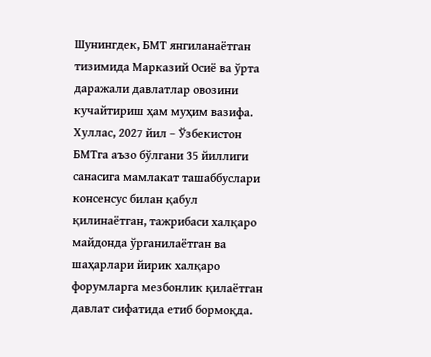Шунингдек, БМТ янгиланаётган тизимида Марказий Осиё ва ўрта даражали давлатлар овозини кучайтириш ҳам муҳим вазифа.
Хуллас, 2027 йил – Ўзбекистон БМТга аъзо бўлгани 35 йиллиги санасига мамлакат ташаббуслари консенсус билан қабул қилинаётган, тажрибаси халқаро майдонда ўрганилаётган ва шаҳарлари йирик халқаро форумларга мезбонлик қилаётган давлат сифатида етиб бормоқда.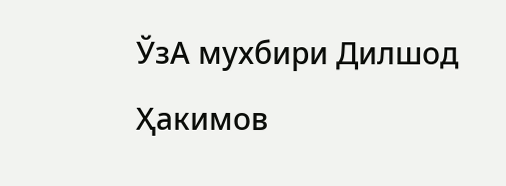ЎзА мухбири Дилшод Ҳакимов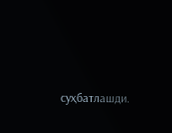суҳбатлашди.